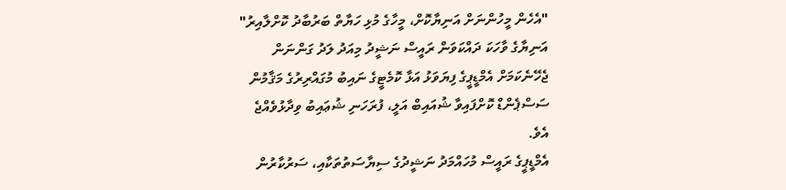"އެހެން މީހުންނަށް އަނިޔާކޮށް، މީހާގެ މުޅި ހަޔާތް ބަރުބާދު ކޮށްލާއިރު" އަނިޔާގެ ވާހަކަ ދައްކަވަން ރައީސް ނަޝީދު މިއަދު ލަދު ގަންނަން ޖެހޭނެކަމަށް އެމްޑީޕީގެ ފިޔަވަޅު އަޅާ ކޮމެޓީގެ ނައިބު މުގައްރިރުގެ މަޤާމުން ސަސްޕެންޑް ކޮށްފައިވާ ޝުއައިބް އަލީ، ފުރަހަނި ޝުޢައިބު ވިދާޅުވެއްޖެ އެވެ.
އެމްޑީޕީގެ ރައީސް މުހައްމަދު ނަޝީދުގެ ސިޔާސަތުތަކާއި، ސަރުކާރުން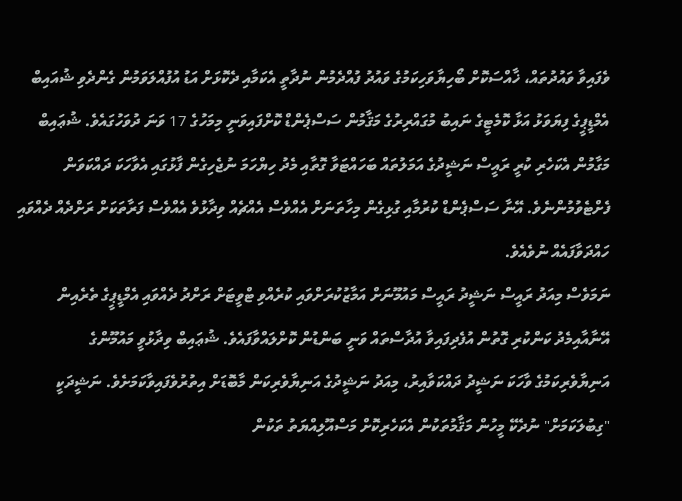ވެފައިވާ ވައުދުތައް، ޚާއްސަކޮށް ބޯހިޔާވަހިކަމުގެ ވައުދު ފުއްދެމުން ނުދާތީ އެކަމާއި ދެކޮޅަށް އަޑު އުފުއްލަވަމުން ގެންދެވި ޝުއައިބް އެމްޑީޕީގެ ފިޔަވަޅު އަޅާ ކޮމެޓީގެ ނައިބު މުގައްރިރުގެ މަޤާމުން ސަސްޕެންޑް ކޮށްފައިވަނީ މިމަހުގެ 17 ވަނަ ދުވަހުގައެވެ. ޝުޢައިބް މަގާމުން އެކަހެރި ކުރީ ރައީސް ނަޝީދުގެ އަމަލުތައް ބަހައްޓަވާ ގޮތާއި މެދު ހިޔްހަމަ ނުޖެހިގެން ފާޅުގައި އެވާހަކަ ދައްކަވަން ފެށްޓެވުމުންނެވެ. އޭނާ ސަސްޕެންޑް ކުރުމާއި ގުޅިގެން މިހާތަނަށް އެއްވެސް އެއްޗެއް ވިދާޅުވެ އެއްވެސް ފަރާތަކަށް ރަށްދެއް ދެއްވައި ހައްދަވާފައެއް ނުވެއެވެ.
ނަމަވެސް މިއަދު ރައީސް ނަޝީދު ރައީސް މައުމޫނަށް އަމާޒުކުރަށްވައި ކުރެއްވި ޓްވީޓަށް ރަށްދު ދެއްވައި އެމްޑީޕީގެ ތެރެއިން އޭނާއާއިމެދު ކަންކުރި ގޮތުން އުފެދިފައިވާ އުދާސްތައް ވަނީ ބަންޑުން ކޮށްލައްވާފައެވެ. ޝުޢައިބް ވިދާޅުވީ މައުމޫންގެ އަނިޔާވެރިކަމުގެ ވާހަކަ ނަޝީދު ދައްކަވާއިރު، މިއަދު ނަޝީދުގެ އަނިޔާވެރިކަން މާބޮޑަށް އިތުރުވެފައިވާކަމަށެވެ. ނަޝީދަކީ "ގިބުލަކަމަށް" ނުދެކޭ މީހުން މަޤާމުތަކުން އެކަހެރިކޮށް މަސްއޫލިއްޔަތު ތަކުން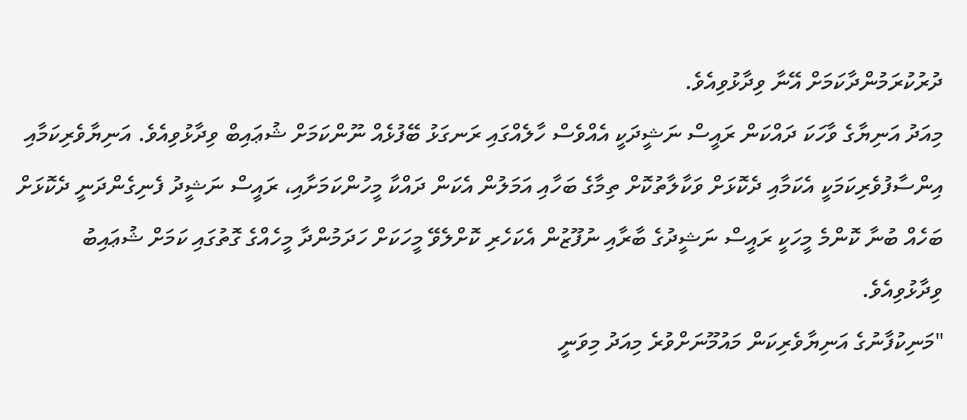ދުރުކުރަމުންދާކަމަށް އޭނާ ވިދާޅުވިއެވެ.
މިއަދު އަނިޔާގެ ވާހަކަ ދައްކަން ރައީސް ނަޝީދަކީ އެއްވެސް ހާލެއްގައި ރަނގަޅު ބޭފުޅެއް ނޫންކަމަށް ޝުޢައިބް ވިދާޅުވިއެވެ. އަނިޔާވެރިކަމާއި އިންސާފުވެރިކަމަކީ އެކަމާއި ދެކޮޅަށް ވަކާލާތުކޮށް ތިމާގެ ބަހާއި އަމަލުން އެކަން ދައްކާ މީހުންކަމަށާއި، ރައީސް ނަޝީދު ފެނިގެންދަނީ ދެކޮޅަށް ބަހެއް ބުނާ ކޮންމެ މީހަކީ ރައީސް ނަޝީދުގެ ބާރާއި ނުފޫޒުން އެކަހެރި ކޮށްލެވޭ މީހަކަށް ހަދަމުންދާ މީހެއްގެ ގޮތުގައި ކަމަށް ޝުޢައިބު ވިދާޅުވިއެވެ.
"މަނިކުފާނުގެ އަނިޔާވެރިކަން މައުމޫނަށްވުރެ މިއަދު މިވަނީ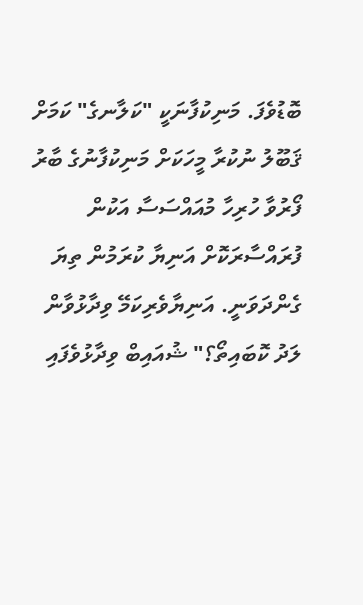ބޮޑުވެފަ. މަނިކުފާނަކީ "ކަލާނގެ" ކަމަށް ޤަބޫލު ނުކުރާ މީހަކަށް މަނިކުފާނުގެ ބާރު ފޯރުވާ ހުރިހާ މުއައްސަސާ އަކުން ފުރައްސާރަކޮށް އަނިޔާ ކުރަމުން ތިޔަ ގެންދަވަނީ. އަނިޔާވެރިކަމޭ ވިދާޅުވާން ލަދު ކޮބައިތޯ؟" ޝުއައިބް ވިދާޅުވެފައި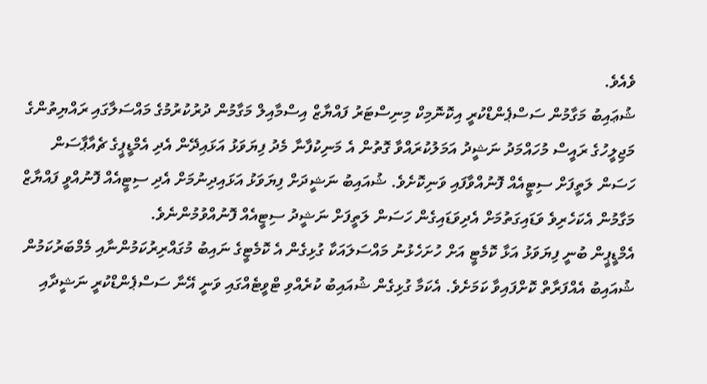ވެއެވެ.
ޝުޢައިބު މަގާމުން ސަސްޕެންޑްކުރީ އިކޮނޮމިކް މިނިސްޓަރު ފައްޔާޒް އިސްމާއިލް މަގާމުން ދުރުކުރުމުގެ މައްސަލާގައި ރައްޔިތުންގެ މަޖިލީހުގެ ރައީސް މުހައްމަދު ނަޝީދު އަމަލުކުރައްވާ ގޮތުން އެ މަނިކުފާނާ މެދު ފިޔަވަޅު އަޅައިދޭން އެދި އެމްޑީޕީގެ ޗެއާޕާސަން ހަސަން ލަތީފަށް ސިޓީއެއް ފޮނުއްވާފައި ވަނިކޮށެވެ. ޝުއައިބު ނަޝީދަށް ފިޔަވަޅު އަޅައިދިނުމަށް އެދި ސިޓީއެއް ފޮނުއްވީ ފައްޔާޒް މަގާމުން އެކަހެރިވެ ވަޑައިގަތުމަށް އެދިވަޑައިގެން ހަސަން ލަތީފަށް ނަޝީދު ސިޓީއެއް ފޮނުއްވުމުންނެވެ.
އެމްޑީޕީން ބުނީ ފިޔަވަޅު އަޅާ ކޮމެޓީ އަށް ހުށަހެޅުނު މައްސަލައަކާ ގުޅިގެން އެ ކޮމެޓީގެ ނައިބު މުގައްރިރުކަމުންނާއި މެމްބަރުކަމުން ޝުއައިބު އެއްފަރާތް ކޮށްފައިވާ ކަމަށެވެ. އެކަމާ ގުޅިގެން ޝުއައިބު ކުރެއްވި ޓްވީޓެއްގައި ވަނީ އޭނާ ސަސްޕެންޑްކުރީ ނަޝީދާއި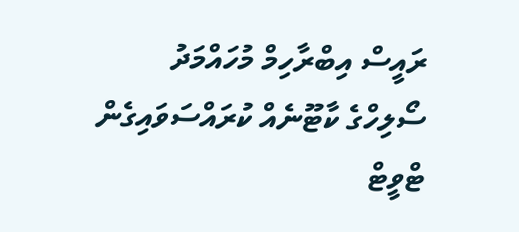ރައީސް އިބްރާހިމް މުހައްމަދު ސޯލިހްގެ ކާޓޫނެއް ކުރައްސަވައިގެން ޓްވީޓް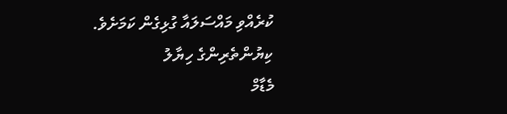ކުރެއްވި މައްސަލައާ ގުޅިގެން ކަމަށެވެ.
ކިޔުންތެރިންގެ ހިޔާލު
މެޑާމް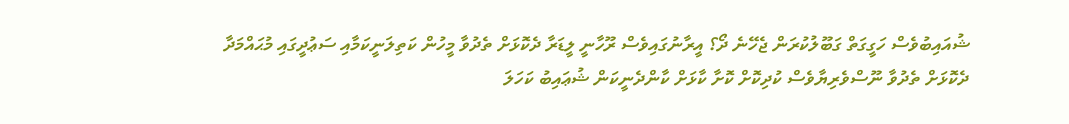ޝުއައިބުވެސް ހަގީގަތް ގަބޫލުކުރަން ޖެހޭނެ ދޯ؟ އީރާނުގައިވެސް ރޫހާނީ ލީޑަރާ ދެކޮޅަށް ތެދުވާ މީހުން ކަތިލަނީކަމާއި ސަޢުދީގައި މުޙައްމަދާ ދެކޮޅަށް ތެދުވާ ނޫސްވެރިޔާވެސް ކުދިކޮށް ކޮށާ ކާޅަށް ކާންދެނީކަން ޝުޢައިބު ކަހަލަ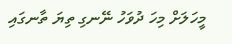މީހަލަށް މިހަ ދުވަހު ނޭނގި ތިޔަ ތާނގައި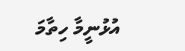އުޅުނީމާ ހިތާމަ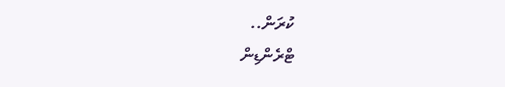ކުރަން..
ޓްރެންޑިން